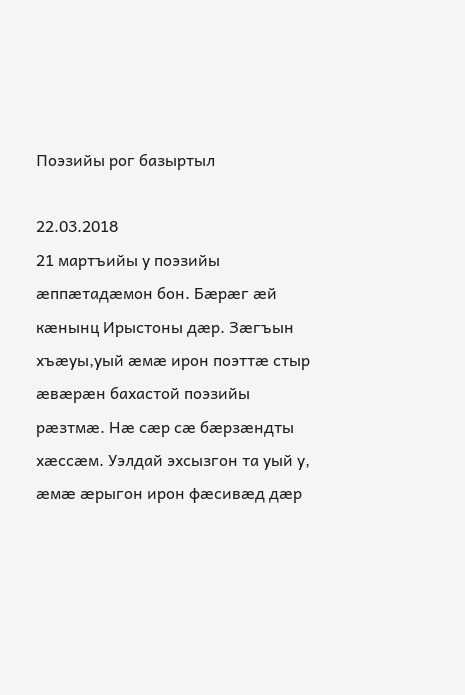Поэзийы рог базыртыл

22.03.2018
21 мартъийы у поэзийы æппæтадæмон бон. Бæрæг æй кæнынц Ирыстоны дæр. Зæгъын хъæуы,уый æмæ ирон поэттæ стыр æвæрæн бахастой поэзийы рæзтмæ. Нæ сæр сæ бæрзæндты хæссæм. Уэлдай эхсызгон та уый у, æмæ æрыгон ирон фæсивæд дæр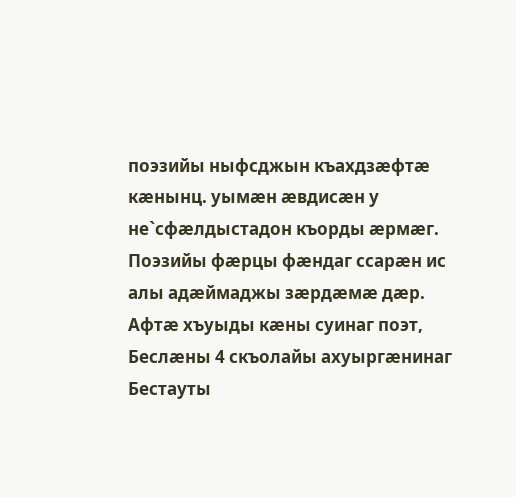поэзийы ныфсджын къахдзæфтæ кæнынц. уымæн æвдисæн у не`сфæлдыстадон къорды æрмæг. Поэзийы фæрцы фæндаг ссарæн ис алы адæймаджы зæрдæмæ дæр. Афтæ хъуыды кæны суинаг поэт, Беслæны 4 скъолайы ахуыргæнинаг Бестауты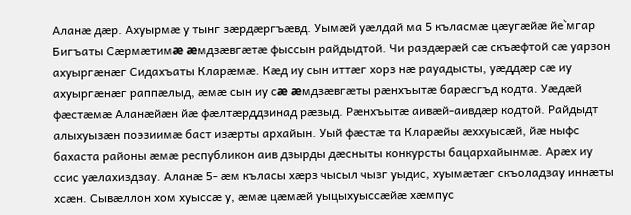Аланæ дæр. Ахуырмæ у тынг зæрдæргъæвд. Уымæй уæлдай ма 5 къласмæ цæугæйæ йе`мгар Бигъаты Сæрмæтимæ æмдзæвгæтæ фыссын райдыдтой. Чи раздæрæй сæ скъæфтой сæ уарзон ахуыргæнæг Сидахъаты Кларæмæ. Кæд иу сын иттæг хорз нæ рауадысты, уæддæр сæ иу ахуыргæнæг раппæлыд, æмæ сын иу сæ æмдзæвгæты рæнхъытæ барæсгъд кодта. Уæдæй фæстæмæ Аланæйæн йæ фæлтæрддзинад рæзыд. Рæнхъытæ аивæй-аивдæр кодтой. Райдыдт алыхуызæн поэзиимæ баст изæрты архайын. Уый фæстæ та Кларæйы æххуысæй, йæ ныфс бахаста районы æмæ республикон аив дзырды дæсныты конкурсты бацархайынмæ. Арæх иу ссис уæлахиздзау. Аланæ 5- æм къласы хæрз чысыл чызг уыдис, хуымæтæг скъоладзау иннæты хсæн. Сывæллон хом хуыссæ у, æмæ цæмæй уыцыхуыссæйæ хæмпус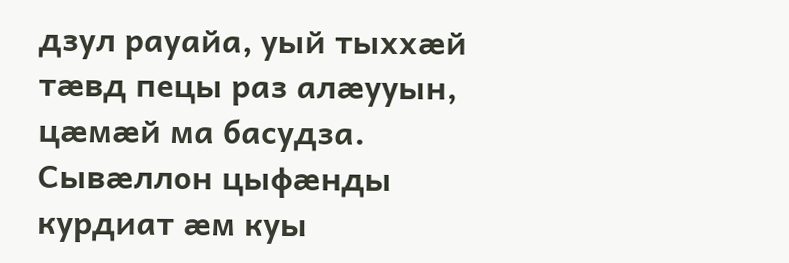дзул рауайа, уый тыххæй тæвд пецы раз алæууын, цæмæй ма басудза. Сывæллон цыфæнды курдиат æм куы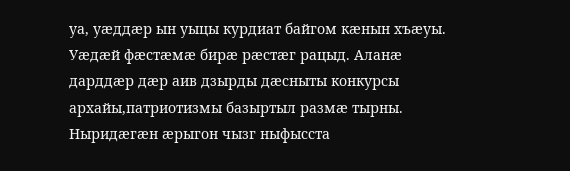уа, уæддæр ын уыцы курдиат байгом кæнын хъæуы. Уæдæй фæстæмæ бирæ рæстæг рацыд. Аланæ дарддæр дæр аив дзырды дæсныты конкурсы архайы,патриотизмы базыртыл размæ тырны. Ныридæгæн æрыгон чызг ныфысста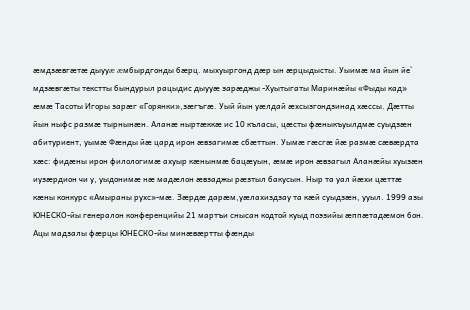æмдзæвгæтæ дыууæ æмбырдгонды бæрц. мыхуыргонд дæр ын æрцыдысты. Уыимæ ма йын йе` мдзæвгæты текстты бындурыл рацыдис дыууæ зарæджы -Хуытыгаты Маринæйы «Фыды кад» æмæ Тасоты Игоры зарæг «Горянки»,зæгъгæ. Уый йын уæлдай æхсызгондзинад хæссы. Дæтты йын ныфс размæ тырнынæн. Аланæ ныртæккæ ис 10 къласы, цæсты фæныкъуылдмæ суыдзæн абитуриент, уымæ Фæнды йæ цард ирон æвзагимæ сбæттын. Уымæ гæсгæ йæ размæ сæвæрдта хæс: фидæны ирон филологимæ ахуыр кæнынмæ бацæуын, æмæ ирон æвзагыл Аланæйы хуызæн иузæрдион чи у, уыдонимæ нæ мадæлон æвзаджы рæзтыл бакусын. Ныр та уал йæхи цæттæ кæны конкурс «Амыраны рухс»-мæ. Зæрдæ дарæм,уæлахиздзау та кæй суыдзæн, ууыл. 1999 азы ЮНЕСКО-йы генералон конференцийы 21 мартъи снысан кодтой куыд поэзийы æппæтадæмон бон. Ацы мадзалы фæрцы ЮНЕСКО-йы минæвæртты фæнды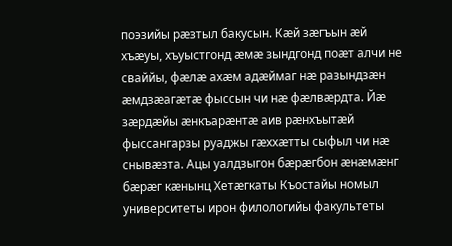поэзийы рæзтыл бакусын. Кæй зæгъын æй хъæуы, хъуыстгонд æмæ зындгонд поæт алчи не сваййы, фæлæ ахæм адæймаг нæ разындзæн æмдзæагæтæ фыссын чи нæ фæлвæрдта. Йæ зæрдæйы æнкъарæнтæ аив рæнхъытæй фыссангарзы руаджы гæххæтты сыфыл чи нæ снывæзта. Ацы уалдзыгон бæрæгбон æнæмæнг бæрæг кæнынц Хетæгкаты Къостайы номыл университеты ирон филологийы факультеты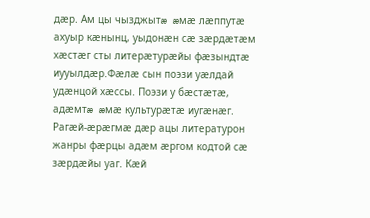дæр. Ам цы чызджытæ æмæ лæппутæ ахуыр кæнынц, уыдонæн сæ зæрдæтæм хæстæг сты литерæтурæйы фæзындтæ иууылдæр.Фæлæ сын поэзи уæлдай удæнцой хæссы. Поэзи у бæстæтæ, адæмтæ æмæ культурæтæ иугæнæг. Рагæй-æрæгмæ дæр ацы литературон жанры фæрцы адæм æргом кодтой сæ зæрдæйы уаг. Кæй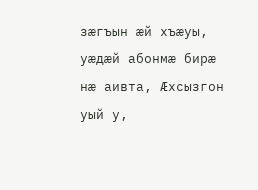зæгъын æй хъæуы, уæдæй абонмæ бирæ нæ аивта, Æхсызгон уый у,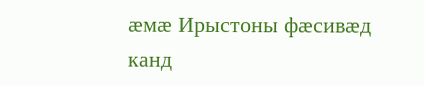æмæ Ирыстоны фæсивæд канд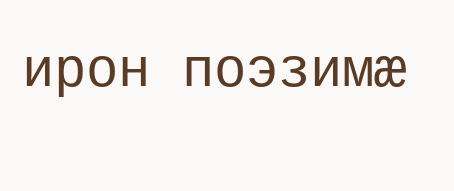ирон поэзимæ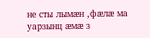не сты лымæн ,фæлæ ма уарзынц æмæ з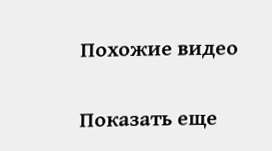Похожие видео

Показать еще